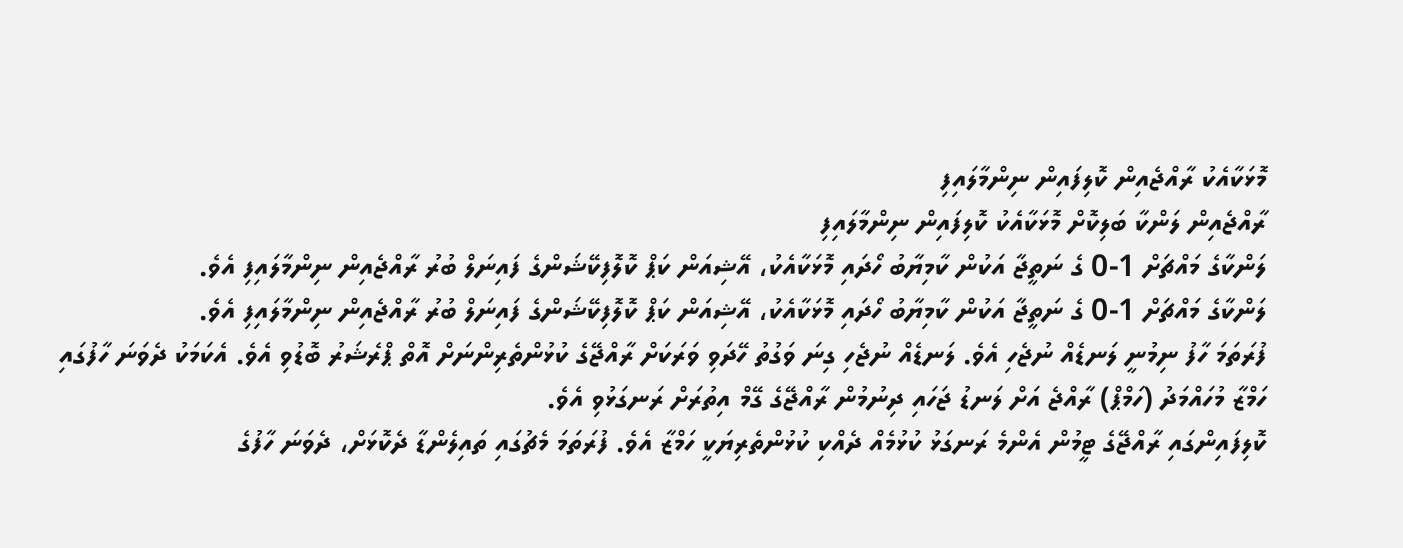މޮޅަކާއެކު ރާއްޖެއިން ކޮލިފައިން ނިންމާލައިފި
ރާއްޖެއިން ލަންކާ ބަލިކޮށް މޮޅަކާއެކު ކޮލިފައިން ނިންމާލައިފި
ލަންކާގެ މައްޗަށް 1-0 ގެ ނަތީޖާ އަކުން ކާމިޔާބު ހޯދައި މޮޅަކާއެކު، އޭޝިއަން ކަޕް ކޮލޮފިކޭޝަންގެ ފައިނަލް ބުރު ރާއްޖެއިން ނިންމާލައިފި އެވެ.
ލަންކާގެ މައްޗަށް 1-0 ގެ ނަތީޖާ އަކުން ކާމިޔާބު ހޯދައި މޮޅަކާއެކު، އޭޝިއަން ކަޕް ކޮލޮފިކޭޝަންގެ ފައިނަލް ބުރު ރާއްޖެއިން ނިންމާލައިފި އެވެ.
ފުރަތަމަ ހާފު ނިމުނީ ލަނޑެއް ނުޖެހި އެވެ. ލަނޑެއް ނުޖެހި ގިނަ ވަގުތު ހޭދަވި ވަރަކަށް ރާއްޖޭގެ ކުޅުންތެރިންނަށް އޮތް ޕްރެޝަރު ބޮޑުވި އެވެ. އެކަމަކު ދެވަނަ ހާފުގައި ހަމްޒާ މުހައްމަދު (ހަމްޕް) ރާއްޖެ އަށް ލަނޑު ޖަހައި ދިނުމުން ރާއްޖޭގެ ގޭމް އިތުރަށް ރަނގަޅުވި އެވެ.
ކޮލިފައިންގައި ރާއްޖޭގެ ޓީމުން އެންމެ ރަނގަޅު ކުޅުމެއް ދެއްކި ކުޅުންތެރިޔަކީ ހަމްޒާ އެވެ. ފުރަތަމަ މެޗުގައި ތައިލެންޑާ ދެކޮޅަށް، ދެވަނަ ހާފުގެ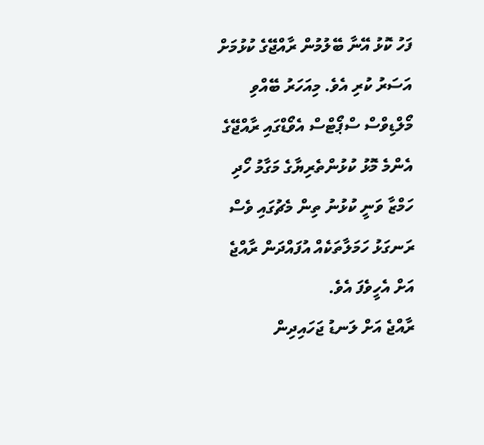ފަހު ކޮޅު އޭނާ ބޭލުމުން ރާއްޖޭގެ ކުޅުމަށް އަސަރު ކުރި އެވެ. މިއަހަރު ބޭއްވި މޯލްޑިވްސް ސްޕޯޓްސް އެވޯޑްގައި ރާއްޖޭގެ އެންމެ މޮޅު ކުޅުންތެރިޔާގެ މަގާމު ހޯދި ހަމްޒާ ވަނީ ކުޅުނު ތިން މެޗުގައި ވެސް ރަނގަޅު ހަމަލާތަކެއް އުފައްދަން ރާއްޖެ އަށް އެހީވެފަ އެވެ.
ރާއްޖެ އަށް ލަނޑު ޖަހައިދިން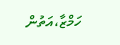ހަމްޒާ،އަތުން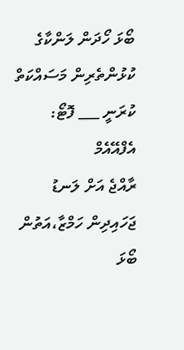ބޯޅަ ހޯދަން ލަންކާގެ ކުޅުންތެރިން މަސައްކަތް ކުރަނީ ___ ފޮޓޯ: އެފްއޭއެމް
ރާއްޖެ އަށް ލަނޑު ޖަހައިދިން ހަމްޒާ،އަތުން ބޯޅަ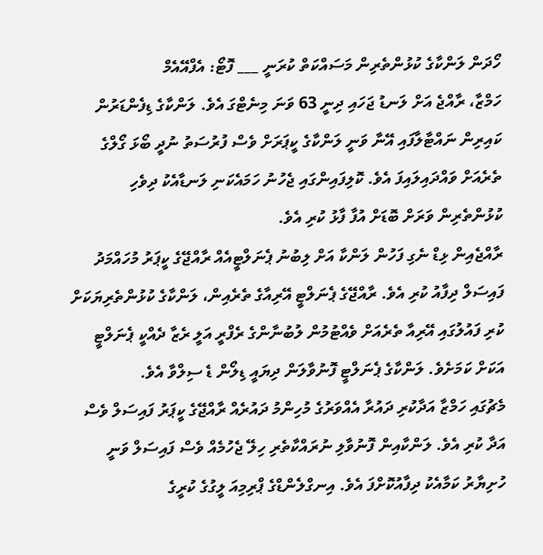ހޯދަން ލަންކާގެ ކުޅުންތެރިން މަސައްކަތް ކުރަނީ ___ ފޮޓޯ: އެފްއޭއެމް
ހަމްޒާ، ރާއްޖެ އަށް ލަނޑު ޖަހައި ދިނީ 63 ވަނަ މިނެޓްގަ އެވެ. ލަންކާގެ ޑިފެންޑަރުން ކައިރިން ނައްޓާލާފައި އޭނާ ވަނީ ލަންކާގެ ކީޕަރަށް ވެސް ފުރުސަތު ނުދީ ބޯޅަ ގޯލްގެ ތެރެއަށް ވައްދައިލައިފަ އެވެ. ކޮލިފައިންގައި ޖެހުނު ހަމައެކަނި ލަނޑާއެކު ދިވެހި ކުޅުންތެރިން ވަރަށް ބޮޑަށް އުފާ ފާޅު ކުރި އެވެ.
ރާއްޖެއިން ޅިޑް ނެގި ފަހުން ލަންކާ އަށް ލިބުނު ޕެނަލްޓީއެއް ރާއްޖޭގެ ކީޕަރު މުހައްމަދު ފައިސަލް ދިފާއު ކުރި އެވެ. ރާއްޖޭގެ ޕެނަލްޓީ އޭރިއާގެ ތެރެއިން، ލަންކާގެ ކުޅުންތެރިޔަކަށް ކުރި ފައުލުގައި އޭރިއާ ތެރެއަށް ވެއްޓުމުން ލުބުނާންގެ ރެފްރީ އަލީ ރެޒާ ދެއްކީ ޕެނަލްޓީ އަކަށް ކަމަށެވެ. ލަންކާގެ ޕެނަލްޓީ ފޮނުވާލަން ދިޔައީ ޑިލޯން ޑެ ސިލްވާ އެވެ.
މެޗުގައި ހަމްޒާ އަދާކުރި ދައުރާ އެއްވަރުގެ މުހިންމު ދައުރެއް ރާއްޖޭގެ ކީޕަރު ފައިސަލް ވެސް އަދާ ކުރި އެވެ. ލަންކާއިން ފޮނުވާލި ނުރައްކާތެރި ހިލޭ ޖެހުމެއް ވެސް ފައިސަލް ވަނީ ހުށިޔާރު ކަމާއެކު ދިފާއުކޮށްފަ އެވެ. އިނގްލެންޑްގެ ޕްރިމިއަ ލީގުގެ ކުރީގެ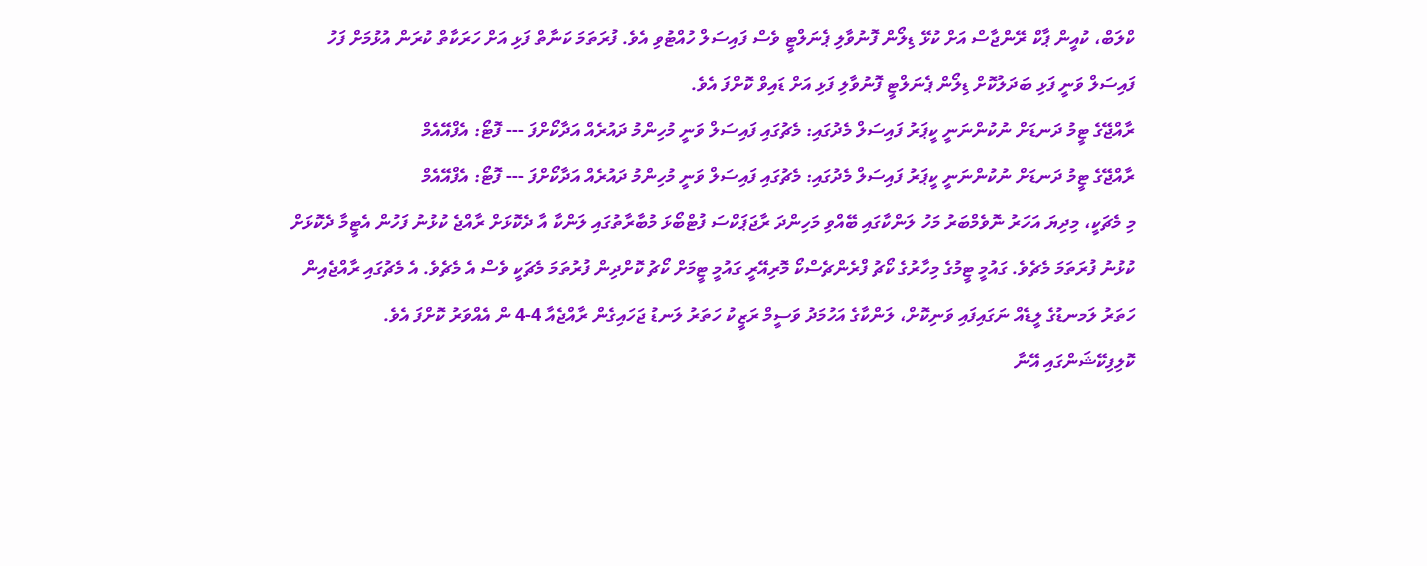ކްލަބް، ކުއީން ޕާކް ރޭންޖާސް އަށް ކުޅޭ ޑިލޯން ފޮނުވާލި ޕެނަލްޓީ ވެސް ފައިސަލް ހުއްޓުވި އެވެ. ފުރަތަމަ ކަނާތް ފަޅި އަށް ހަރަކާތް ކުރަން އުޅުމަށް ފަހު ފައިސަލް ވަނީ ފަޅި ބަދަލުކޮށް ޑިލޯން ޕެނަލްޓީ ފޮނުވާލި ފަޅި އަށް ޑައިވް ކޮށްފަ އެވެ.
ރާއްޖޭގެ ޓީމު ދަނޑަށް ނުކުންނަނީ ކީޕަރު ފައިސަލް މެދުގައި: މެޗުގައި ފައިސަލް ވަނީ މުހިންމު ދައުރެއް އަދާކޯށްފަ --- ފޮޓޯ: އެފްއޭއެމް
ރާއްޖޭގެ ޓީމު ދަނޑަށް ނުކުންނަނީ ކީޕަރު ފައިސަލް މެދުގައި: މެޗުގައި ފައިސަލް ވަނީ މުހިންމު ދައުރެއް އަދާކޯށްފަ --- ފޮޓޯ: އެފްއޭއެމް
މި މެޗަކީ، މިދިޔަ އަހަރު ނޮވެމްބަރު މަހު ލަންކާގައި ބޭއްވި މަހިންދަ ރާޖަޕަކްސަ ފުޓްބޯޅަ މުބާރާތުގައި ލަންކާ އާ ދެކޮޅަށް ރާއްޖެ ކުޅުނު ފަހުން އެޓީމާ ދެކޮޅަށް ކުޅުނު ފުރަތަމަ މެޗެވެ. ގައުމީ ޓީމުގެ މިހާރުގެ ކޯޗު ފްރެންޗެސްކޯ މޮރިއޭރީ ގައުމީ ޓީމަށް ކޯޗު ކޮށްދިން ފުރުތަމަ މެޗަކީ ވެސް އެ މެޗެވެ. އެ މެޗުގައި ރާއްޖެއިން ހަތަރު ލަމނޑުގެ ލީޑެއް ނަގައިފައި ވަނިކޮށް، ލަންކާގެ އަހުމަދު ވަސީމް ރަޒީކު ހަތަރު ލަނޑު ޖަހައިގެން ރާއްޖެއާ 4-4 ން އެއްވަރު ކޮށްފަ އެވެ.
ކޮލިފިކޭޝަންގައި އޭނާ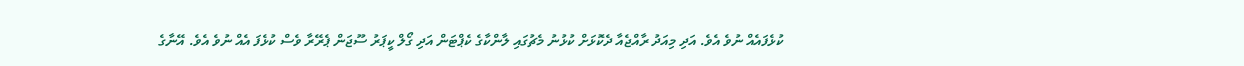ކުޅެފައެއް ނުވެ އެވެ. އަދި މިއަދު ރާއްޖެއާ ދެކޮޅަށް ކުޅުނު މެޗުގައި ލާންކާގެ ކެޕްޓަން އަދި ގޯލް ކީޕަރު ސޫޖަން ޕެރޭރާ ވެސް ކުޅެފަ އެއް ނުވެ އެވެ. އޭނާގެ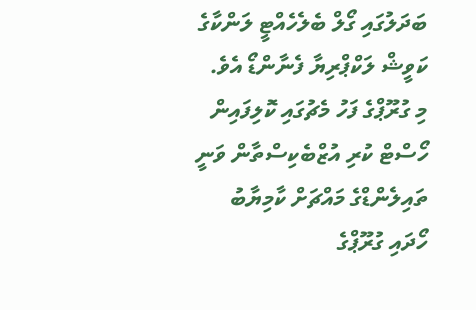ބަދަލުގައި ގޯލް ބެލެހެއްޓީ ލަންކާގެ ކަވީޝް ލަކްޕްރިޔާ ފެނާންޑޯ އެވެ.
މި ގުރޫޕްގެ ފަހު މެޗުގައި ކޮލިފައިން ހޯސްޓް ކުރި އުޒްބެކިސްތާން ވަނީ ތައިލެންޑްގެ މައްޗަށް ކާމިޔާބު ހޯދައި ގުރޫޕްގެ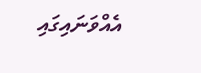އެއްވަނައިގައި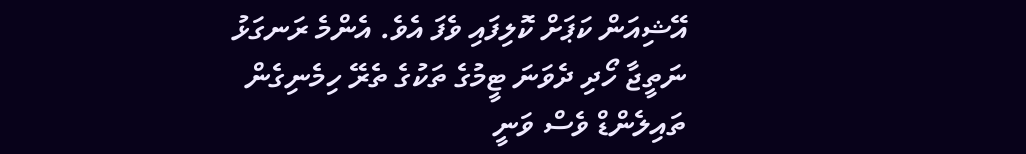އޭޝިއަން ކަޕަށް ކޮލިފައި ވެފަ އެވެ. އެންމެ ރަނގަޅު ނަތީޖާ ހޯދި ދެވަނަ ޓީމުގެ ތަކުގެ ތެރޭ ހިމެނިގެން ތައިލެންޑް ވެސް ވަނީ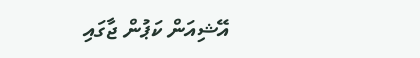އޭޝިއަން ކަޕުން ޖާގައި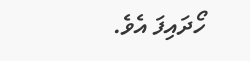ހޯދައިފަ އެވެ.